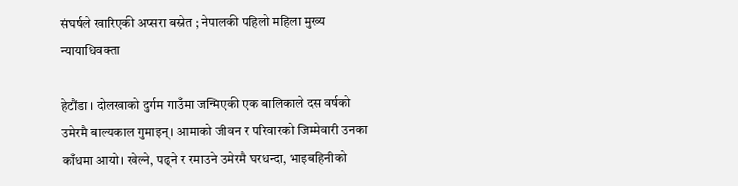संघर्षले खारिएकी अप्सरा बस्नेत ; नेपालकी पहिलो महिला मुख्य न्यायाधिवक्ता

हेटौंडा । दोलखाको दुर्गम गाउँमा जन्मिएकी एक बालिकाले दस वर्षको उमेरमै बाल्यकाल गुमाइन्। आमाको जीवन र परिवारको जिम्मेवारी उनका काँधमा आयो। खेल्ने, पढ्ने र रमाउने उमेरमै घरधन्दा, भाइबहिनीको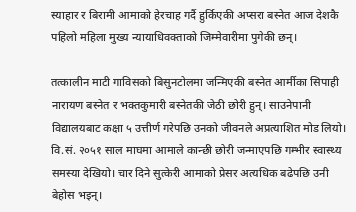स्याहार र बिरामी आमाको हेरचाह गर्दै हुर्किएकी अप्सरा बस्नेत आज देशकै पहिलो महिला मुख्य न्यायाधिवक्ताको जिम्मेवारीमा पुगेकी छन्।

तत्कालीन माटी गाविसको बिसुनटोलमा जन्मिएकी बस्नेत आर्मीका सिपाही नारायण बस्नेत र भक्तकुमारी बस्नेतकी जेठी छोरी हुन्। साउनेपानी विद्यालयबाट कक्षा ५ उत्तीर्ण गरेपछि उनको जीवनले अप्रत्याशित मोड लियो। वि.सं. २०५१ साल माघमा आमाले कान्छी छोरी जन्माएपछि गम्भीर स्वास्थ्य समस्या देखियो। चार दिने सुत्केरी आमाको प्रेसर अत्यधिक बढेपछि उनी बेहोस भइन्।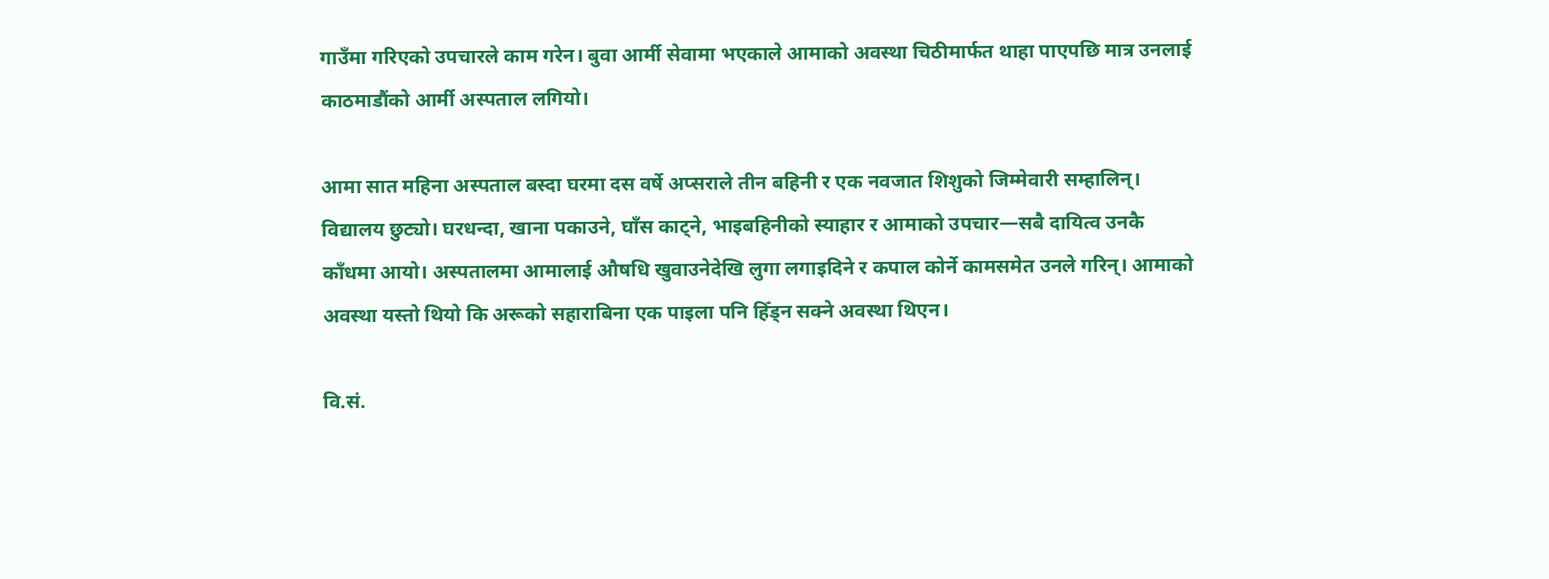गाउँमा गरिएको उपचारले काम गरेन। बुवा आर्मी सेवामा भएकाले आमाको अवस्था चिठीमार्फत थाहा पाएपछि मात्र उनलाई काठमाडौंको आर्मी अस्पताल लगियो।

आमा सात महिना अस्पताल बस्दा घरमा दस वर्षे अप्सराले तीन बहिनी र एक नवजात शिशुको जिम्मेवारी सम्हालिन्। विद्यालय छुट्यो। घरधन्दा, खाना पकाउने, घाँस काट्ने, भाइबहिनीको स्याहार र आमाको उपचार—सबै दायित्व उनकै काँधमा आयो। अस्पतालमा आमालाई औषधि खुवाउनेदेखि लुगा लगाइदिने र कपाल कोर्ने कामसमेत उनले गरिन्। आमाको अवस्था यस्तो थियो कि अरूको सहाराबिना एक पाइला पनि हिँड्न सक्ने अवस्था थिएन।

वि.सं.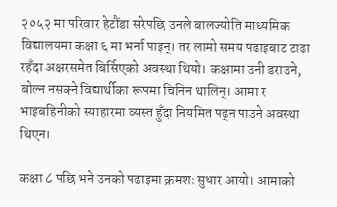२०५२ मा परिवार हेटौंडा सरेपछि उनले बालज्योति माध्यमिक विद्यालयमा कक्षा ६ मा भर्ना पाइन्। तर लामो समय पढाइबाट टाढा रहँदा अक्षरसमेत बिर्सिएको अवस्था थियो। कक्षामा उनी डराउने, बोल्न नसक्ने विद्यार्थीका रूपमा चिनिन थालिन्। आमा र भाइबहिनीको स्याहारमा व्यस्त हुँदा नियमित पढ्न पाउने अवस्था थिएन।

कक्षा ८ पछि भने उनको पढाइमा क्रमशः सुधार आयो। आमाको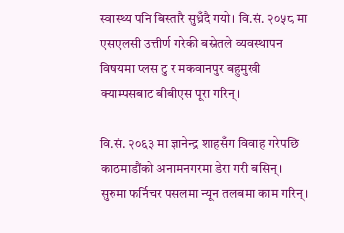स्वास्थ्य पनि बिस्तारै सुध्रँदै गयो। वि.सं. २०५८ मा एसएलसी उत्तीर्ण गरेकी बस्नेतले व्यवस्थापन विषयमा प्लस टु र मकवानपुर बहुमुखी क्याम्पसबाट बीबीएस पूरा गरिन्।

वि.सं. २०६३ मा ज्ञानेन्द्र शाहसँग विवाह गरेपछि काठमाडौंको अनामनगरमा डेरा गरी बसिन्। सुरुमा फर्निचर पसलमा न्यून तलबमा काम गरिन्।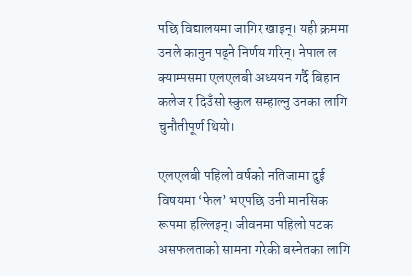पछि विद्यालयमा जागिर खाइन्। यही क्रममा उनले कानुन पढ्ने निर्णय गरिन्। नेपाल ल क्याम्पसमा एलएलबी अध्ययन गर्दै बिहान कलेज र दिउँसो स्कुल सम्हाल्नु उनका लागि चुनौतीपूर्ण थियो।

एलएलबी पहिलो वर्षको नतिजामा दुई विषयमा ‘फेल’ भएपछि उनी मानसिक रूपमा हल्लिइन्। जीवनमा पहिलो पटक असफलताको सामना गरेकी बस्नेतका लागि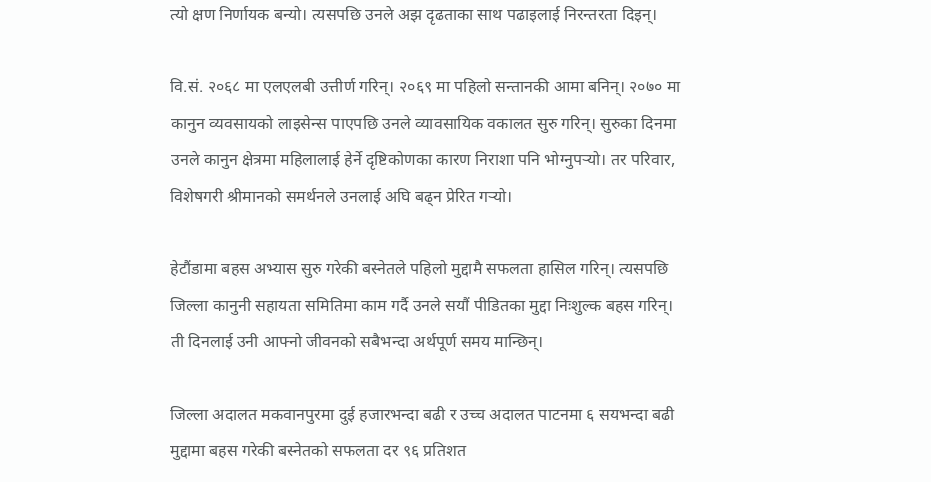त्यो क्षण निर्णायक बन्यो। त्यसपछि उनले अझ दृढताका साथ पढाइलाई निरन्तरता दिइन्।

वि.सं. २०६८ मा एलएलबी उत्तीर्ण गरिन्। २०६९ मा पहिलो सन्तानकी आमा बनिन्। २०७० मा कानुन व्यवसायको लाइसेन्स पाएपछि उनले व्यावसायिक वकालत सुरु गरिन्। सुरुका दिनमा उनले कानुन क्षेत्रमा महिलालाई हेर्ने दृष्टिकोणका कारण निराशा पनि भोग्नुपर्‍यो। तर परिवार, विशेषगरी श्रीमानको समर्थनले उनलाई अघि बढ्न प्रेरित गर्‍यो।

हेटौंडामा बहस अभ्यास सुरु गरेकी बस्नेतले पहिलो मुद्दामै सफलता हासिल गरिन्। त्यसपछि जिल्ला कानुनी सहायता समितिमा काम गर्दै उनले सयौं पीडितका मुद्दा निःशुल्क बहस गरिन्। ती दिनलाई उनी आफ्नो जीवनको सबैभन्दा अर्थपूर्ण समय मान्छिन्।

जिल्ला अदालत मकवानपुरमा दुई हजारभन्दा बढी र उच्च अदालत पाटनमा ६ सयभन्दा बढी मुद्दामा बहस गरेकी बस्नेतको सफलता दर ९६ प्रतिशत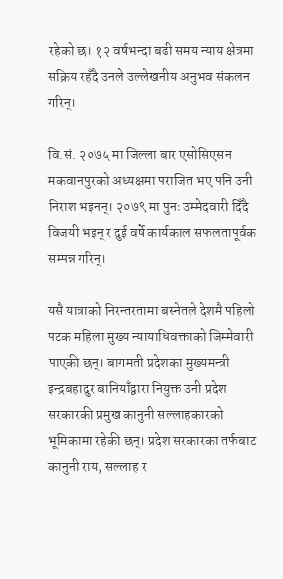रहेको छ। १२ वर्षभन्दा बढी समय न्याय क्षेत्रमा सक्रिय रहँदै उनले उल्लेखनीय अनुभव संकलन गरिन्।

वि.सं. २०७५ मा जिल्ला बार एसोसिएसन मकवानपुरको अध्यक्षमा पराजित भए पनि उनी निराश भइनन्। २०७९ मा पुनः उम्मेदवारी दिँदै विजयी भइन् र दुई वर्षे कार्यकाल सफलतापूर्वक सम्पन्न गरिन्।

यसै यात्राको निरन्तरतामा बस्नेतले देशमै पहिलो पटक महिला मुख्य न्यायाधिवक्ताको जिम्मेवारी पाएकी छन्। बागमती प्रदेशका मुख्यमन्त्री इन्द्रबहादुर बानियाँद्वारा नियुक्त उनी प्रदेश सरकारकी प्रमुख कानुनी सल्लाहकारको भूमिकामा रहेकी छन्। प्रदेश सरकारका तर्फबाट कानुनी राय, सल्लाह र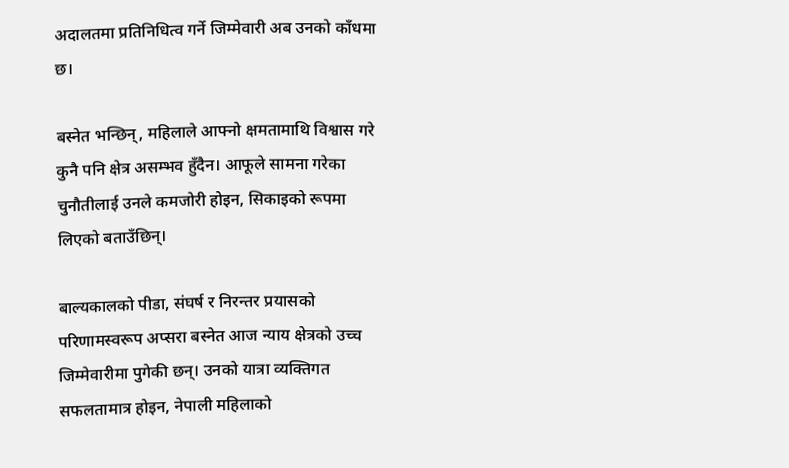अदालतमा प्रतिनिधित्व गर्ने जिम्मेवारी अब उनको काँधमा छ।

बस्नेत भन्छिन्, महिलाले आफ्नो क्षमतामाथि विश्वास गरे कुनै पनि क्षेत्र असम्भव हुँदैन। आफूले सामना गरेका चुनौतीलाई उनले कमजोरी होइन, सिकाइको रूपमा लिएको बताउँछिन्।

बाल्यकालको पीडा, संघर्ष र निरन्तर प्रयासको परिणामस्वरूप अप्सरा बस्नेत आज न्याय क्षेत्रको उच्च जिम्मेवारीमा पुगेकी छन्। उनको यात्रा व्यक्तिगत सफलतामात्र होइन, नेपाली महिलाको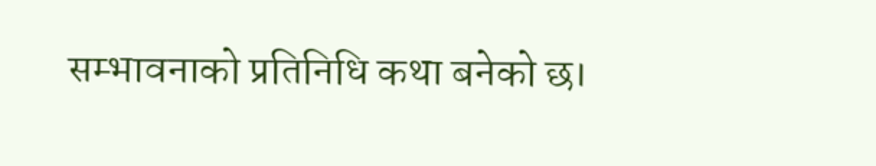सम्भावनाको प्रतिनिधि कथा बनेको छ।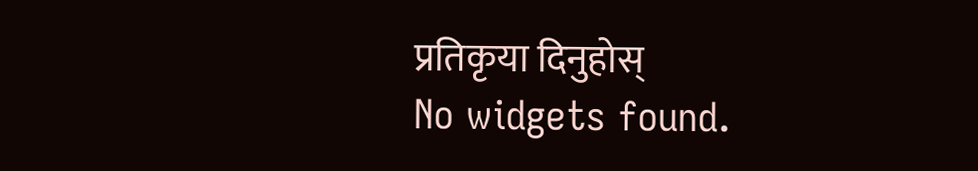प्रतिकृया दिनुहोस्
No widgets found.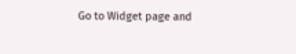Go to Widget page and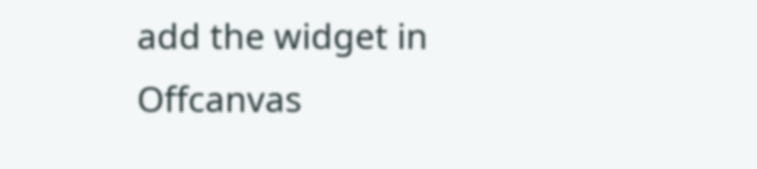add the widget in Offcanvas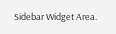Sidebar Widget Area.